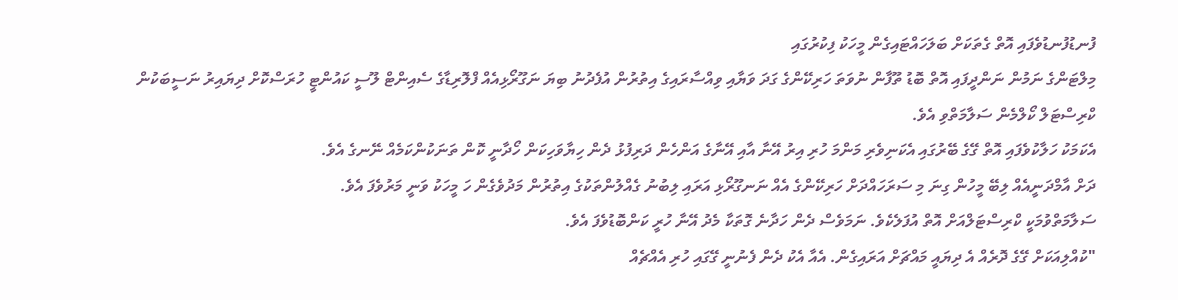ފުނޑުފުނޑުވެފައި އޮތް ގެތަކަށް ބަލަހައްޓައިގެން މީހަކު ފިކުރުގައި
މިލްޓަންގެ ނަމުން ނަންދީފައި އޮތް ބޮޑު ތޫފާން ނުވަތަ ހަރިކޭންގެ ގަދަ ވަޔާއި ވިއްސާރައިގެ އިތުރުން އުފެދުނު ބިޔަ ނަގޫރޯޅިއެއް ފްލޮރިޑާގެ ސެއިންޓް ލޫސީ ކައުންޓީ ހުރަސްކޮށް ދިޔައިރު ނަސީބަކުން ކްރިސްޓަލް ކޯލްމެން ސަލާމަތްވި އެވެ.
އެކަމަކު ހަލާކުވެފައި އޮތް ގޭގެ ބޭރުގައި އެކަނިވެރި މަންމަ ހުރި އިރު އޭނާ އާއި އޭނާގެ އަންހެން ދަރިފުޅު ދެން ހިޔާވަހިކަން ހޯދާނީ ކޮން ތަނަކުންކަމެއް ނޭނގެ އެވެ.
ދަށް އާމްދަނީއެއް ލިބޭ މީހުން ގިނަ މި ސަރަހައްދަށް ހަރިކޭންގެ އެއް ނަނގޫރޯޅި އަރައި ލިބުނު ގެއްލުންތަކުގެ އިތުރުން މަދުވެގެން ހަ މީހަކު ވަނީ މަރުވެފަ އެވެ.
ސަލާމަތްވުމަކީ ކްރިސްޓަލްއަށް އޮތް އުފަލެކެވެ. ނަމަވެސް ދެން ހަދާނެ ގޮތަކާ މެދު އޭނާ ހުރީ ކަންބޮޑުވެފަ އެވެ.
"ކުއްލިއަކަށް ގޭގެ ދޮރެއް އެ ދިޔައީ މައްޗަށް އަރައިގެން. އެއާ އެކު ދެން ފެނުނީ ގޭގައި ހުރި އެއްޗެއް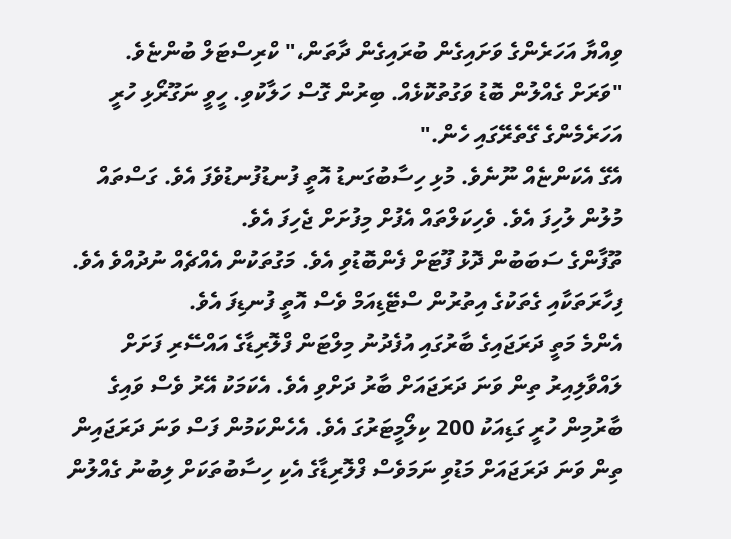ވިއްޔާ އަހަރެންގެ ވަށައިގެން ބުރައިގެން ދާތަން،" ކްރިސްޓަލް ބުންޏެވެ.
"ވަރަށް ގެއްލުން ބޮޑު ވަގުތުކޮޅެއް. ބިރުން ގޮސް ހަލާކުވި. ހީވީ ނަގޫރޯޅި ހުރީ އަހަރެމެންގެ ގޭތެރޭގައި ހެން."
އެގޭ އެކަންޏެއް ނޫނެވެ. މުޅި ހިސާބުގަނޑު އޮތީ ފުނޑުފުނޑުވެފަ އެވެ. ގަސްތައް މުލުން ލުހިފަ އެވެ. ވެހިކަލްތައް އެފުށް މިފުށަށް ޖެހިފަ އެވެ.
ތޫފާންގެ ސަބަބުން ދޮޅު ފޫޓަށް ފެންބޮޑުވި އެވެ. މަގުތަކުން އެއްޗެއް ނުދުއްވެ އެވެ. ފިހާރަތަކާއި ގެތަކުގެ އިތުރުން ސްޓޭޑިއަމް ވެސް އޮތީ ފުނޑިފަ އެވެ.
އެންމެ މަތީ ދަރަޖައިގެ ބާރުގައި އުފެދުނު މިލްޓަން ފްލޮރިޑާގެ އައްސޭރި ފަށަށް ލައްވާލިއިރު ތިން ވަނަ ދަރަޖައަށް ބާރު ދަށްވި އެވެ. އެކަމަކު އޭރު ވެސް ވައިގެ ބާރުމިން ހުރީ ގަޑިއަކު 200 ކިލޯމީޓަރުގަ އެވެ. އެހެންކަމުން ފަސް ވަނަ ދަރަޖައިން ތިން ވަނަ ދަރަޖައަށް މަޑުވި ނަމަވެސް ފްލޮރިޑާގެ އެކި ހިސާބުތަކަށް ލިބުނު ގެއްލުން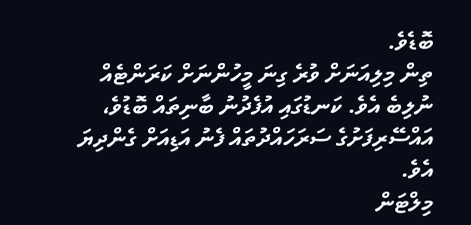ބޮޑެވެ.
ތިން މިލިއަނަށް ވުރެ ގިނަ މީހުންނަށް ކަރަންޓެއް ނުލިބެ އެވެ. ކަނޑުގައި އުފެދުނު ބާނިތައް ބޮޑުވެ، އައްސޭރިފަށުގެ ސަރަހައްދުތައް ފެނު އަޑިއަށް ގެންދިޔަ އެވެ.
މިލްޓަން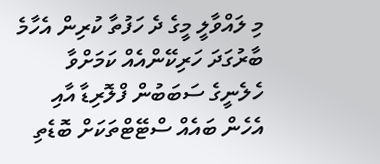މި ލައްވާލީ މީގެ ދެ ހަފުތާ ކުރިން އެހާމެ ބާރުގަދަ ހަރިކޭންއެއް ކަމަށްވާ ހެލެނީގެ ސަބަބުން ފްލޮރިޑާ އާއި އެހެން ބައެއް ސްޓޭޓްތަކަށް ބޮޑެތި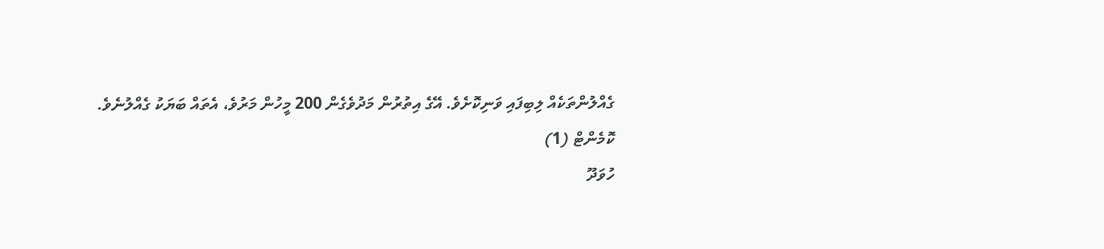ގެއްލުންތަކެއް ލިބިފައި ވަނިކޮށެވެ. އޭގެ އިތުރުން މަދުވެގެން 200 މީހުން މަރުވެ، އެތައް ބަޔަކު ގެއްލުނެވެ.
ކޮމެންޓް (1)
ހުވަދޫ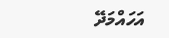އަހައްމަދޭ